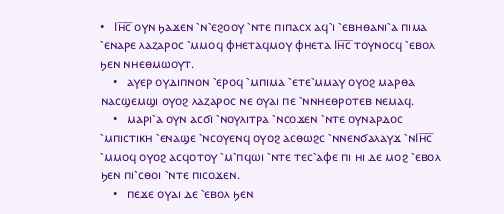•   Ⲓⲏ̅ⲥ̅ ⲟⲩⲛ ϧⲁϫⲉⲛ ⳿ⲛ⳿ⲉϩⲟⲟⲩ ⳿ⲛⲧⲉ ⲡⲓⲡⲁⲥⲭ ⲁϥ⳿ⲓ ⳿ⲉⲃⲏⲑⲁⲛⲓ⳿ⲁ ⲡⲓⲙⲁ ⳿ⲉⲛⲁⲣⲉ ⲗⲁⲍⲁⲣⲟⲥ ⳿ⲙⲙⲟϥ ⲫⲏⲉⲧⲁϥⲙⲟⲩ ⲫⲏⲉⲧⲁ Ⲓⲏ̅ⲥ̅ ⲧⲟⲩⲛⲟⲥϥ ⳿ⲉⲃⲟⲗ ϧⲉⲛ ⲛⲏⲉⲑⲙⲱⲟⲩⲧ.
    •   ⲁⲩⲉⲣ ⲟⲩⲇⲓⲡⲛⲟⲛ ⳿ⲉⲣⲟϥ ⳿ⲙⲡⲓⲙⲁ ⳿ⲉⲧⲉ⳿ⲙⲙⲁⲩ ⲟⲩⲟϩ ⲙⲁⲣⲑⲁ ⲛⲁⲥϣⲉⲙϣⲓ ⲟⲩⲟϩ ⲗⲁⲍⲁⲣⲟⲥ ⲛⲉ ⲟⲩⲁⲓ ⲡⲉ ⳿ⲛⲛⲏⲉⲑⲣⲟⲧⲉⲃ ⲛⲉⲙⲁϥ.
    •   ⲙⲁⲣⲓ⳿ⲁ ⲟⲩⲛ ⲁⲥϭⲓ ⳿ⲛⲟⲩⲗⲓⲧⲣⲁ ⳿ⲛⲥⲟϫⲉⲛ ⳿ⲛⲧⲉ ⲟⲩⲛⲁⲣⲇⲟⲥ ⳿ⲙⲡⲓⲥⲧⲓⲕⲏ ⳿ⲉⲛⲁϣⲉ ⳿ⲛⲥⲟⲩⲉⲛϥ ⲟⲩⲟϩ ⲁⲥⲑⲱϩⲥ ⳿ⲛⲛⲉⲛϭⲁⲗⲁⲩϫ ⳿ⲛⲒⲏ̅ⲥ̅ ⳿ⲙⲙⲟϥ ⲟⲩⲟϩ ⲁⲥϥⲟⲧⲟⲩ ⳿ⲙ⳿ⲡϥⲱⲓ ⳿ⲛⲧⲉ ⲧⲉⲥ⳿ⲁⲫⲉ ⲡⲓ ⲏⲓ ⲇⲉ ⲙⲟϩ ⳿ⲉⲃⲟⲗ ϧⲉⲛ ⲡⲓ⳿ⲥⲑⲟⲓ ⳿ⲛⲧⲉ ⲡⲓⲥⲟϫⲉⲛ.
    •   ⲡⲉϫⲉ ⲟⲩⲁⲓ ⲇⲉ ⳿ⲉⲃⲟⲗ ϧⲉⲛ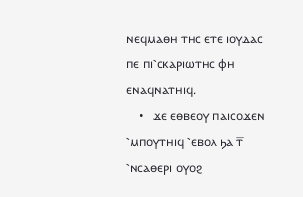ⲛⲉϥⲙⲁⲑⲏ ⲧⲏⲥ ⲉⲧⲉ ⲓⲟⲩⲇⲁⲥ ⲡⲉ ⲡⲓ⳿ⲥⲕⲁⲣⲓⲱⲧⲏⲥ ⲫⲏ ⲉⲛⲁϥⲛⲁⲧⲏⲓϥ.
    •   ϫⲉ ⲉⲑⲃⲉⲟⲩ ⲡⲁⲓⲥⲟϫⲉⲛ ⳿ⲙⲡⲟⲩⲧⲏⲓϥ ⳿ⲉⲃⲟⲗ ϧⲁ ⲧ̅ ⳿ⲛⲥⲁⲑⲉⲣⲓ ⲟⲩⲟϩ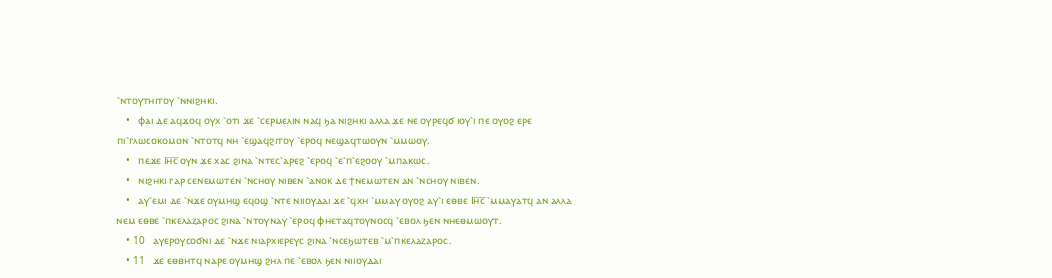⳿ⲛⲧⲟⲩⲧⲏⲓⲧⲟⲩ ⳿ⲛⲛⲓϩⲏⲕⲓ.
    •   ⲫⲁⲓ ⲇⲉ ⲁϥϫⲟϥ ⲟⲩⲭ ⳿ⲟⲧⲓ ϫⲉ ⳿ⲥⲉⲣⲙⲉⲗⲓⲛ ⲛⲁϥ ϧⲁ ⲛⲓϩⲏⲕⲓ ⲁⲗⲗⲁ ϫⲉ ⲛⲉ ⲟⲩⲣⲉϥϭ ⲓⲟⲩ⳿ⲓ ⲡⲉ ⲟⲩⲟϩ ⲉⲣⲉ ⲡⲓ⳿ⲅⲗⲱⲥⲟⲕⲟⲙⲟⲛ ⳿ⲛⲧⲟⲧϥ ⲛⲏ ⳿ⲉϣⲁϥϩⲓⲧⲟⲩ ⳿ⲉⲣⲟϥ ⲛⲉϣⲁϥⲧⲱⲟⲩⲛ ⳿ⲙⲙⲱⲟⲩ.
    •   ⲡⲉϫⲉ Ⲓⲏ̅ⲥ̅ ⲟⲩⲛ ϫⲉ ⲭⲁⲥ ϩⲓⲛⲁ ⳿ⲛⲧⲉⲥ⳿ⲁⲣⲉϩ ⳿ⲉⲣⲟϥ ⳿ⲉ⳿ⲡ⳿ⲉϩⲟⲟⲩ ⳿ⲙⲡⲁⲕⲱⲥ.
    •   ⲛⲓϩⲏⲕⲓ ⲅⲁⲣ ⲥⲉⲛⲉⲙⲱⲧⲉⲛ ⳿ⲛⲥⲏⲟⲩ ⲛⲓⲃⲉⲛ ⳿ⲁⲛⲟⲕ ⲇⲉ ϯⲛⲉⲙⲱⲧⲉⲛ ⲁⲛ ⳿ⲛⲥⲏⲟⲩ ⲛⲓⲃⲉⲛ.
    •   ⲁⲩ⳿ⲉⲙⲓ ⲇⲉ ⳿ⲛϫⲉ ⲟⲩⲙⲏϣ ⲉϥⲟϣ ⳿ⲛⲧⲉ ⲛⲓⲓⲟⲩⲇⲁⲓ ϫⲉ ⳿ϥⲭⲏ ⳿ⲙⲙⲁⲩ ⲟⲩⲟϩ ⲁⲩ⳿ⲓ ⲉⲑⲃⲉ Ⲓⲏ̅ⲥ̅ ⳿ⲙⲙⲁⲩⲁⲧϥ ⲁⲛ ⲁⲗⲗⲁ ⲛⲉⲙ ⲉⲑⲃⲉ ⳿ⲡⲕⲉⲗⲁⲍⲁⲣⲟⲥ ϩⲓⲛⲁ ⳿ⲛⲧⲟⲩⲛⲁⲩ ⳿ⲉⲣⲟϥ ⲫⲏⲉⲧⲁϥⲧⲟⲩⲛⲟⲥϥ ⳿ⲉⲃⲟⲗ ϧⲉⲛ ⲛⲏⲉⲑⲙⲱⲟⲩⲧ.
    • 10   ⲁⲩⲉⲣⲟⲩⲥⲟϭⲛⲓ ⲇⲉ ⳿ⲛϫⲉ ⲛⲓⲁⲣⲭⲓⲉⲣⲉⲩⲥ ϩⲓⲛⲁ ⳿ⲛⲥⲉϧⲱⲧⲉⲃ ⳿ⲙ⳿ⲡⲕⲉⲗⲁⲍⲁⲣⲟⲥ.
    • 11   ϫⲉ ⲉⲑⲃⲏⲧϥ ⲛⲁⲣⲉ ⲟⲩⲙⲏϣ ϩⲏⲗ ⲡⲉ ⳿ⲉⲃⲟⲗ ϧⲉⲛ ⲛⲓⲓⲟⲩⲇⲁⲓ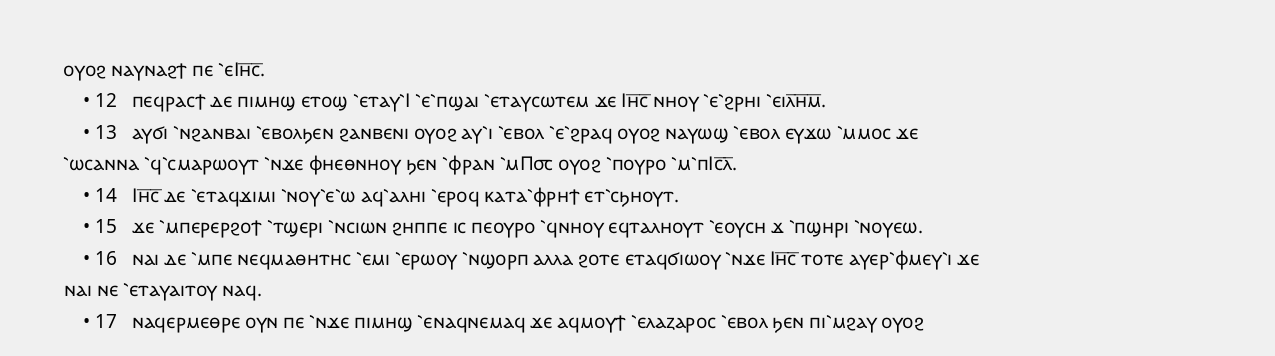ⲟⲩⲟϩ ⲛⲁⲩⲛⲁϩϯ ⲡⲉ ⳿ⲉⲒⲏ̅ⲥ̅.
    • 12   ⲡⲉϥⲣⲁⲥϯ ⲇⲉ ⲡⲓⲙⲏϣ ⲉⲧⲟϣ ⳿ⲉⲧⲁⲩ⳿Ⲓ ⳿ⲉ⳿ⲡϣⲁⲓ ⳿ⲉⲧⲁⲩⲥⲱⲧⲉⲙ ϫⲉ Ⲓⲏ̅ⲥ̅ ⲛⲏⲟⲩ ⳿ⲉ⳿ϩⲣⲏⲓ ⳿ⲉⲓⲗ̅ⲏ̅ⲙ̅.
    • 13   ⲁⲩϭⲓ ⳿ⲛϩⲁⲛⲃⲁⲓ ⳿ⲉⲃⲟⲗϧⲉⲛ ϩⲁⲛⲃⲉⲛⲓ ⲟⲩⲟϩ ⲁⲩ⳿ⲓ ⳿ⲉⲃⲟⲗ ⳿ⲉ⳿ϩⲣⲁϥ ⲟⲩⲟϩ ⲛⲁⲩⲱϣ ⳿ⲉⲃⲟⲗ ⲉⲩϫⲱ ⳿ⲙⲙⲟⲥ ϫⲉ ⳿ⲱⲥⲁⲛⲛⲁ ⳿ϥ⳿ⲥⲙⲁⲣⲱⲟⲩⲧ ⳿ⲛϫⲉ ⲫⲏⲉⲑⲛⲏⲟⲩ ϧⲉⲛ ⳿ⲫⲣⲁⲛ ⳿ⲙⲠ⳪ ⲟⲩⲟϩ ⳿ⲡⲟⲩⲣⲟ ⳿ⲙ⳿ⲡⲒⲥ̅ⲗ̅.
    • 14   Ⲓⲏ̅ⲥ̅ ⲇⲉ ⳿ⲉⲧⲁϥϫⲓⲙⲓ ⳿ⲛⲟⲩ⳿ⲉ⳿ⲱ ⲁϥ⳿ⲁⲗⲏⲓ ⳿ⲉⲣⲟϥ ⲕⲁⲧⲁ⳿ⲫⲣⲏϯ ⲉⲧ⳿ⲥϧⲏⲟⲩⲧ.
    • 15   ϫⲉ ⳿ⲙⲡⲉⲣⲉⲣϩⲟϯ ⳿ⲧϣⲉⲣⲓ ⳿ⲛⲥⲓⲱⲛ ϩⲏⲡⲡⲉ ⲓⲥ ⲡⲉⲟⲩⲣⲟ ⳿ϥⲛⲏⲟⲩ ⲉϥⲧⲁⲗⲏⲟⲩⲧ ⳿ⲉⲟⲩⲥⲏ ϫ ⳿ⲡϣⲏⲣⲓ ⳿ⲛⲟⲩⲉⲱ.
    • 16   ⲛⲁⲓ ⲇⲉ ⳿ⲙⲡⲉ ⲛⲉϥⲙⲁⲑⲏⲧⲏⲥ ⳿ⲉⲙⲓ ⳿ⲉⲣⲱⲟⲩ ⳿ⲛϣⲟⲣⲡ ⲁⲗⲗⲁ ϩⲟⲧⲉ ⲉⲧⲁϥϭⲓⲱⲟⲩ ⳿ⲛϫⲉ Ⲓⲏ̅ⲥ̅ ⲧⲟⲧⲉ ⲁⲩⲉⲣ⳿ⲫⲙⲉⲩ⳿ⲓ ϫⲉ ⲛⲁⲓ ⲛⲉ ⳿ⲉⲧⲁⲩⲁⲓⲧⲟⲩ ⲛⲁϥ.
    • 17   ⲛⲁϥⲉⲣⲙⲉⲑⲣⲉ ⲟⲩⲛ ⲡⲉ ⳿ⲛϫⲉ ⲡⲓⲙⲏϣ ⳿ⲉⲛⲁϥⲛⲉⲙⲁϥ ϫⲉ ⲁϥⲙⲟⲩϯ ⳿ⲉⲗⲁⲍⲁⲣⲟⲥ ⳿ⲉⲃⲟⲗ ϧⲉⲛ ⲡⲓ⳿ⲙϩⲁⲩ ⲟⲩⲟϩ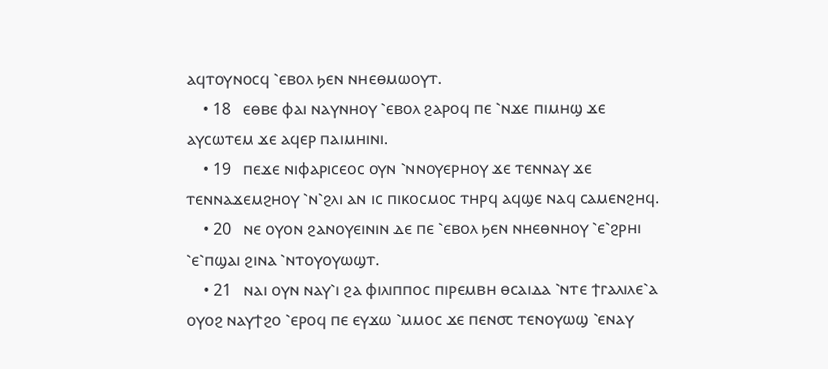ⲁϥⲧⲟⲩⲛⲟⲥϥ ⳿ⲉⲃⲟⲗ ϧⲉⲛ ⲛⲏⲉⲑⲙⲱⲟⲩⲧ.
    • 18   ⲉⲑⲃⲉ ⲫⲁⲓ ⲛⲁⲩⲛⲏⲟⲩ ⳿ⲉⲃⲟⲗ ϩⲁⲣⲟϥ ⲡⲉ ⳿ⲛϫⲉ ⲡⲓⲙⲏϣ ϫⲉ ⲁⲩⲥⲱⲧⲉⲙ ϫⲉ ⲁϥⲉⲣ ⲡⲁⲓⲙⲏⲓⲛⲓ.
    • 19   ⲡⲉϫⲉ ⲛⲓⲫⲁⲣⲓⲥⲉⲟⲥ ⲟⲩⲛ ⳿ⲛⲛⲟⲩⲉⲣⲏⲟⲩ ϫⲉ ⲧⲉⲛⲛⲁⲩ ϫⲉ ⲧⲉⲛⲛⲁϫⲉⲙϩⲏⲟⲩ ⳿ⲛ⳿ϩⲗⲓ ⲁⲛ ⲓⲥ ⲡⲓⲕⲟⲥⲙⲟⲥ ⲧⲏⲣϥ ⲁϥϣⲉ ⲛⲁϥ ⲥⲁⲙⲉⲛϩⲏϥ.
    • 20   ⲛⲉ ⲟⲩⲟⲛ ϩⲁⲛⲟⲩⲉⲓⲛⲓⲛ ⲇⲉ ⲡⲉ ⳿ⲉⲃⲟⲗ ϧⲉⲛ ⲛⲏⲉⲑⲛⲏⲟⲩ ⳿ⲉ⳿ϩⲣⲏⲓ ⳿ⲉ⳿ⲡϣⲁⲓ ϩⲓⲛⲁ ⳿ⲛⲧⲟⲩⲟⲩⲱϣⲧ.
    • 21   ⲛⲁⲓ ⲟⲩⲛ ⲛⲁⲩ⳿ⲓ ϩⲁ ⲫⲓⲗⲓⲡⲡⲟⲥ ⲡⲓⲣⲉⲙⲃⲏ ⲑⲥⲁⲓⲇⲁ ⳿ⲛⲧⲉ ϯⲅⲁⲗⲓⲗⲉ⳿ⲁ ⲟⲩⲟϩ ⲛⲁⲩϯϩⲟ ⳿ⲉⲣⲟϥ ⲡⲉ ⲉⲩϫⲱ ⳿ⲙⲙⲟⲥ ϫⲉ ⲡⲉⲛ⳪ ⲧⲉⲛⲟⲩⲱϣ ⳿ⲉⲛⲁⲩ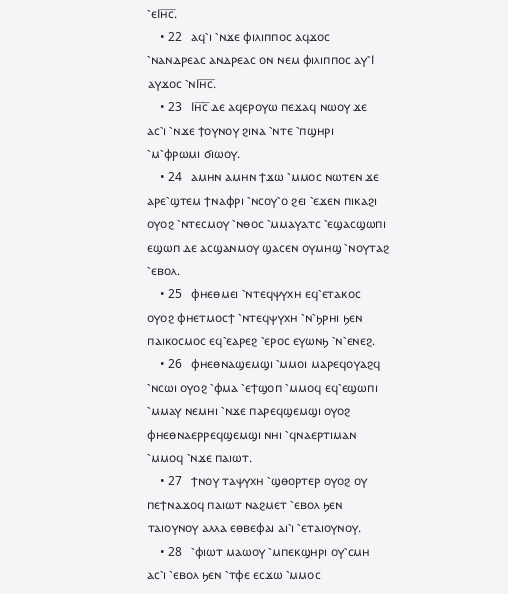⳿ⲉⲒⲏ̅ⲥ̅.
    • 22   ⲁϥ⳿ⲓ ⳿ⲛϫⲉ ⲫⲓⲗⲓⲡⲡⲟⲥ ⲁϥϫⲟⲥ ⳿ⲛⲁⲛⲇⲣⲉⲁⲥ ⲁⲛⲇⲣⲉⲁⲥ ⲟⲛ ⲛⲉⲙ ⲫⲓⲗⲓⲡⲡⲟⲥ ⲁⲩ⳿Ⲓ ⲁⲩϫⲟⲥ ⳿ⲛⲒⲏ̅ⲥ̅.
    • 23   Ⲓⲏ̅ⲥ̅ ⲇⲉ ⲁϥⲉⲣⲟⲩⲱ ⲡⲉϫⲁϥ ⲛⲱⲟⲩ ϫⲉ ⲁⲥ⳿ⲓ ⳿ⲛϫⲉ ϯⲟⲩⲛⲟⲩ ϩⲓⲛⲁ ⳿ⲛⲧⲉ ⳿ⲡϣⲏⲣⲓ ⳿ⲙ⳿ⲫⲣⲱⲙⲓ ϭⲓⲱⲟⲩ.
    • 24   ⲁⲙⲏⲛ ⲁⲙⲏⲛ ϯϫⲱ ⳿ⲙⲙⲟⲥ ⲛⲱⲧⲉⲛ ϫⲉ ⲁⲣⲉ⳿ϣⲧⲉⲙ ϯⲛⲁⲫⲣⲓ ⳿ⲛⲥⲟⲩ⳿ⲟ ϩⲉⲓ ⳿ⲉϫⲉⲛ ⲡⲓⲕⲁϩⲓ ⲟⲩⲟϩ ⳿ⲛⲧⲉⲥⲙⲟⲩ ⳿ⲛⲑⲟⲥ ⳿ⲙⲙⲁⲩⲁⲧⲥ ⳿ⲉϣⲁⲥϣⲱⲡⲓ ⲉϣⲱⲡ ⲇⲉ ⲁⲥϣⲁⲛⲙⲟⲩ ϣⲁⲥⲉⲛ ⲟⲩⲙⲏϣ ⳿ⲛⲟⲩⲧⲁϩ ⳿ⲉⲃⲟⲗ.
    • 25   ⲫⲏⲉⲑⲙⲉⲓ ⳿ⲛⲧⲉϥⲯⲩⲭⲏ ⲉϥ⳿ⲉⲧⲁⲕⲟⲥ ⲟⲩⲟϩ ⲫⲏⲉⲧⲙⲟⲥϯ ⳿ⲛⲧⲉϥⲯⲩⲭⲏ ⳿ⲛ⳿ϧⲣⲏⲓ ϧⲉⲛ ⲡⲁⲓⲕⲟⲥⲙⲟⲥ ⲉϥ⳿ⲉⲁⲣⲉϩ ⳿ⲉⲣⲟⲥ ⲉⲩⲱⲛϧ ⳿ⲛ⳿ⲉⲛⲉϩ.
    • 26   ⲫⲏⲉⲑⲛⲁϣⲉⲙϣⲓ ⳿ⲙⲙⲟⲓ ⲙⲁⲣⲉϥⲟⲩⲁϩϥ ⳿ⲛⲥⲱⲓ ⲟⲩⲟϩ ⳿ⲫⲙⲁ ⳿ⲉϯϣⲟⲡ ⳿ⲙⲙⲟϥ ⲉϥ⳿ⲉϣⲱⲡⲓ ⳿ⲙⲙⲁⲩ ⲛⲉⲙⲏⲓ ⳿ⲛϫⲉ ⲡⲁⲣⲉϥϣⲉⲙϣⲓ ⲟⲩⲟϩ ⲫⲏⲉⲑⲛⲁⲉⲣⲣⲉϥϣⲉⲙϣⲓ ⲛⲏⲓ ⳿ϥⲛⲁⲉⲣⲧⲓⲙⲁⲛ ⳿ⲙⲙⲟϥ ⳿ⲛϫⲉ ⲡⲁⲓⲱⲧ.
    • 27   ϯⲛⲟⲩ ⲧⲁⲯⲩⲭⲏ ⳿ϣⲑⲟⲣⲧⲉⲣ ⲟⲩⲟϩ ⲟⲩ ⲡⲉϯⲛⲁϫⲟϥ ⲡⲁⲓⲱⲧ ⲛⲁϩⲙⲉⲧ ⳿ⲉⲃⲟⲗ ϧⲉⲛ ⲧⲁⲓⲟⲩⲛⲟⲩ ⲁⲗⲗⲁ ⲉⲑⲃⲉⲫⲁⲓ ⲁⲓ⳿ⲓ ⳿ⲉⲧⲁⲓⲟⲩⲛⲟⲩ.
    • 28   ⳿ⲫⲓⲱⲧ ⲙⲁⲱⲟⲩ ⳿ⲙⲡⲉⲕϣⲏⲣⲓ ⲟⲩ⳿ⲥⲙⲏ ⲁⲥ⳿ⲓ ⳿ⲉⲃⲟⲗ ϧⲉⲛ ⳿ⲧⲫⲉ ⲉⲥϫⲱ ⳿ⲙⲙⲟⲥ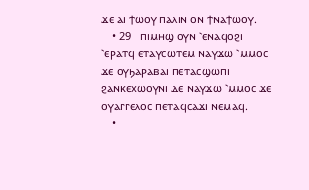ϫⲉ ⲁⲓ ϯⲱⲟⲩ ⲡⲁⲗⲓⲛ ⲟⲛ ϯⲛⲁϯⲱⲟⲩ.
    • 29   ⲡⲓⲙⲏϣ ⲟⲩⲛ ⳿ⲉⲛⲁϥⲟϩⲓ ⳿ⲉⲣⲁⲧϥ ⲉⲧⲁⲩⲥⲱⲧⲉⲙ ⲛⲁⲩϫⲱ ⳿ⲙⲙⲟⲥ ϫⲉ ⲟⲩϧⲁⲣⲁⲃⲁⲓ ⲡⲉⲧⲁⲥϣⲱⲡⲓ ϩⲁⲛⲕⲉⲭⲱⲟⲩⲛⲓ ⲇⲉ ⲛⲁⲩϫⲱ ⳿ⲙⲙⲟⲥ ϫⲉ ⲟⲩⲁⲅⲅⲉⲗⲟⲥ ⲡⲉⲧⲁϥⲥⲁϫⲓ ⲛⲉⲙⲁϥ.
    •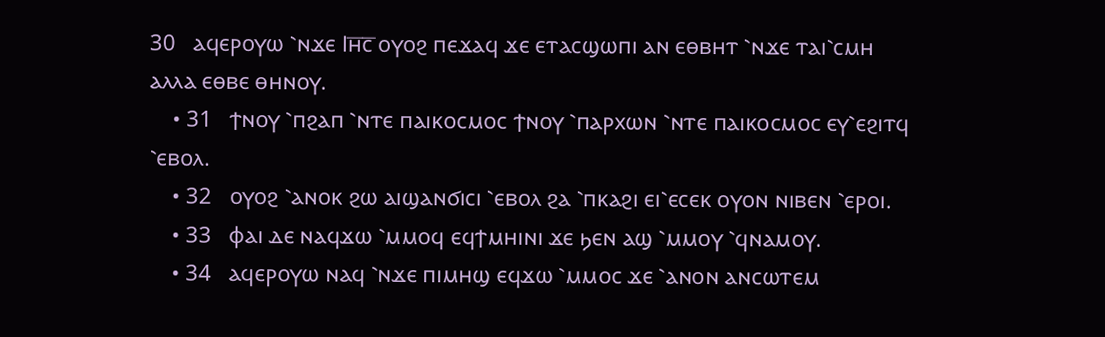30   ⲁϥⲉⲣⲟⲩⲱ ⳿ⲛϫⲉ Ⲓⲏ̅ⲥ̅ ⲟⲩⲟϩ ⲡⲉϫⲁϥ ϫⲉ ⲉⲧⲁⲥϣⲱⲡⲓ ⲁⲛ ⲉⲑⲃⲏⲧ ⳿ⲛϫⲉ ⲧⲁⲓ⳿ⲥⲙⲏ ⲁⲗⲗⲁ ⲉⲑⲃⲉ ⲑⲏⲛⲟⲩ.
    • 31   ϯⲛⲟⲩ ⳿ⲡϩⲁⲡ ⳿ⲛⲧⲉ ⲡⲁⲓⲕⲟⲥⲙⲟⲥ ϯⲛⲟⲩ ⳿ⲡⲁⲣⲭⲱⲛ ⳿ⲛⲧⲉ ⲡⲁⲓⲕⲟⲥⲙⲟⲥ ⲉⲩ⳿ⲉϩⲓⲧϥ ⳿ⲉⲃⲟⲗ.
    • 32   ⲟⲩⲟϩ ⳿ⲁⲛⲟⲕ ϩⲱ ⲁⲓϣⲁⲛϭⲓⲥⲓ ⳿ⲉⲃⲟⲗ ϩⲁ ⳿ⲡⲕⲁϩⲓ ⲉⲓ⳿ⲉⲥⲉⲕ ⲟⲩⲟⲛ ⲛⲓⲃⲉⲛ ⳿ⲉⲣⲟⲓ.
    • 33   ⲫⲁⲓ ⲇⲉ ⲛⲁϥϫⲱ ⳿ⲙⲙⲟϥ ⲉϥϯⲙⲏⲓⲛⲓ ϫⲉ ϧⲉⲛ ⲁϣ ⳿ⲙⲙⲟⲩ ⳿ϥⲛⲁⲙⲟⲩ.
    • 34   ⲁϥⲉⲣⲟⲩⲱ ⲛⲁϥ ⳿ⲛϫⲉ ⲡⲓⲙⲏϣ ⲉϥϫⲱ ⳿ⲙⲙⲟⲥ ϫⲉ ⳿ⲁⲛⲟⲛ ⲁⲛⲥⲱⲧⲉⲙ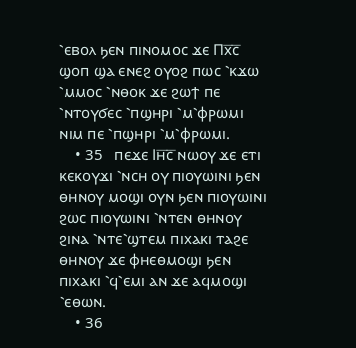⳿ⲉⲃⲟⲗ ϧⲉⲛ ⲡⲓⲛⲟⲙⲟⲥ ϫⲉ Ⲡⲭ̅ⲥ̅ ϣⲟⲡ ϣⲁ ⲉⲛⲉϩ ⲟⲩⲟϩ ⲡⲱⲥ ⳿ⲕϫⲱ ⳿ⲙⲙⲟⲥ ⳿ⲛⲑⲟⲕ ϫⲉ ϩⲱϯ ⲡⲉ ⳿ⲛⲧⲟⲩϭⲉⲥ ⳿ⲡϣⲏⲣⲓ ⳿ⲙ⳿ⲫⲣⲱⲙⲓ ⲛⲓⲙ ⲡⲉ ⳿ⲡϣⲏⲣⲓ ⳿ⲙ⳿ⲫⲣⲱⲙⲓ.
    • 35   ⲡⲉϫⲉ Ⲓⲏ̅ⲥ̅ ⲛⲱⲟⲩ ϫⲉ ⲉⲧⲓ ⲕⲉⲕⲟⲩϫⲓ ⳿ⲛⲥⲏ ⲟⲩ ⲡⲓⲟⲩⲱⲓⲛⲓ ϧⲉⲛ ⲑⲏⲛⲟⲩ ⲙⲟϣⲓ ⲟⲩⲛ ϧⲉⲛ ⲡⲓⲟⲩⲱⲓⲛⲓ ϩⲱⲥ ⲡⲓⲟⲩⲱⲓⲛⲓ ⳿ⲛⲧⲉⲛ ⲑⲏⲛⲟⲩ ϩⲓⲛⲁ ⳿ⲛⲧⲉ⳿ϣⲧⲉⲙ ⲡⲓⲭⲁⲕⲓ ⲧⲁϩⲉ ⲑⲏⲛⲟⲩ ϫⲉ ⲫⲏⲉⲑⲙⲟϣⲓ ϧⲉⲛ ⲡⲓⲭⲁⲕⲓ ⳿ϥ⳿ⲉⲙⲓ ⲁⲛ ϫⲉ ⲁϥⲙⲟϣⲓ ⳿ⲉⲑⲱⲛ.
    • 36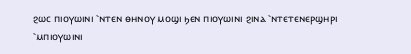ϩⲱⲥ ⲡⲓⲟⲩⲱⲓⲛⲓ ⳿ⲛⲧⲉⲛ ⲑⲏⲛⲟⲩ ⲙⲟϣⲓ ϧⲉⲛ ⲡⲓⲟⲩⲱⲓⲛⲓ ϩⲓⲛⲁ ⳿ⲛⲧⲉⲧⲉⲛⲉⲣϣⲏⲣⲓ ⳿ⲙⲡⲓⲟⲩⲱⲓⲛⲓ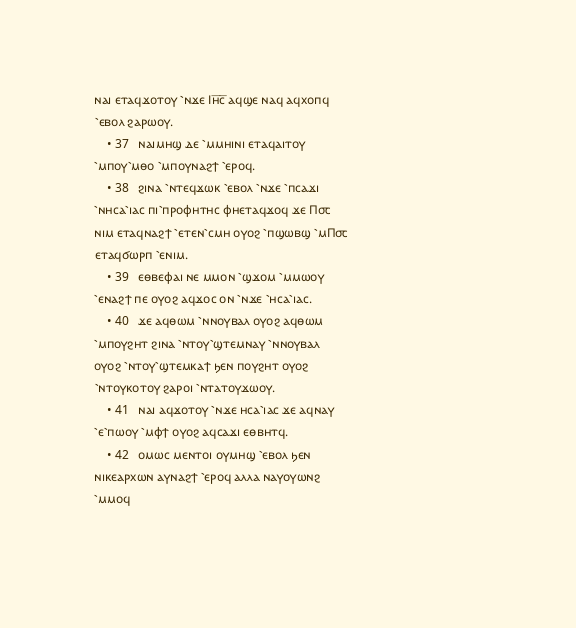ⲛⲁⲓ ⲉⲧⲁϥϫⲟⲧⲟⲩ ⳿ⲛϫⲉ Ⲓⲏ̅ⲥ̅ ⲁϥϣⲉ ⲛⲁϥ ⲁϥⲭⲟⲡϥ ⳿ⲉⲃⲟⲗ ϩⲁⲣⲱⲟⲩ.
    • 37   ⲛⲁⲓⲙⲏϣ ⲇⲉ ⳿ⲙⲙⲏⲓⲛⲓ ⲉⲧⲁϥⲁⲓⲧⲟⲩ ⳿ⲙⲡⲟⲩ⳿ⲙⲑⲟ ⳿ⲙⲡⲟⲩⲛⲁϩϯ ⳿ⲉⲣⲟϥ.
    • 38   ϩⲓⲛⲁ ⳿ⲛⲧⲉϥϫⲱⲕ ⳿ⲉⲃⲟⲗ ⳿ⲛϫⲉ ⳿ⲡⲥⲁϫⲓ ⳿ⲛⲏⲥⲁ⳿ⲓⲁⲥ ⲡⲓ⳿ⲡⲣⲟⲫⲏⲧⲏⲥ ⲫⲏⲉⲧⲁϥϫⲟϥ ϫⲉ Ⲡ⳪ ⲛⲓⲙ ⲉⲧⲁϥⲛⲁϩϯ ⳿ⲉⲧⲉⲛ⳿ⲥⲙⲏ ⲟⲩⲟϩ ⳿ⲡϣⲱⲃϣ ⳿ⲙⲠ⳪ ⲉⲧⲁϥϭⲱⲣⲡ ⳿ⲉⲛⲓⲙ.
    • 39   ⲉⲑⲃⲉⲫⲁⲓ ⲛⲉ ⲙⲙⲟⲛ ⳿ϣϫⲟⲙ ⳿ⲙⲙⲱⲟⲩ ⳿ⲉⲛⲁϩϯ ⲡⲉ ⲟⲩⲟϩ ⲁϥϫⲟⲥ ⲟⲛ ⳿ⲛϫⲉ ⳿ⲏⲥⲁ⳿ⲓⲁⲥ.
    • 40   ϫⲉ ⲁϥⲑⲱⲙ ⳿ⲛⲛⲟⲩⲃⲁⲗ ⲟⲩⲟϩ ⲁϥⲑⲱⲙ ⳿ⲙⲡⲟⲩϩⲏⲧ ϩⲓⲛⲁ ⳿ⲛⲧⲟⲩ⳿ϣⲧⲉⲙⲛⲁⲩ ⳿ⲛⲛⲟⲩⲃⲁⲗ ⲟⲩⲟϩ ⳿ⲛⲧⲟⲩ⳿ϣⲧⲉⲙⲕⲁϯ ϧⲉⲛ ⲡⲟⲩϩⲏⲧ ⲟⲩⲟϩ ⳿ⲛⲧⲟⲩⲕⲟⲧⲟⲩ ϩⲁⲣⲟⲓ ⳿ⲛⲧⲁⲧⲟⲩϫⲱⲟⲩ.
    • 41   ⲛⲁⲓ ⲁϥϫⲟⲧⲟⲩ ⳿ⲛϫⲉ ⲏⲥⲁ⳿ⲓⲁⲥ ϫⲉ ⲁϥⲛⲁⲩ ⳿ⲉ⳿ⲡⲱⲟⲩ ⳿ⲙⲫϯ ⲟⲩⲟϩ ⲁϥⲥⲁϫⲓ ⲉⲑⲃⲏⲧϥ.
    • 42   ⲟⲙⲱⲥ ⲙⲉⲛⲧⲟⲓ ⲟⲩⲙⲏϣ ⳿ⲉⲃⲟⲗ ϧⲉⲛ ⲛⲓⲕⲉⲁⲣⲭⲱⲛ ⲁⲩⲛⲁϩϯ ⳿ⲉⲣⲟϥ ⲁⲗⲗⲁ ⲛⲁⲩⲟⲩⲱⲛϩ ⳿ⲙⲙⲟϥ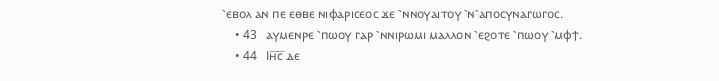⳿ⲉⲃⲟⲗ ⲁⲛ ⲡⲉ ⲉⲑⲃⲉ ⲛⲓⲫⲁⲣⲓⲥⲉⲟⲥ ϫⲉ ⳿ⲛⲛⲟⲩⲁⲓⲧⲟⲩ ⳿ⲛ⳿ⲁⲡⲟⲥⲩⲛⲁⲅⲱⲅⲟⲥ.
    • 43   ⲁⲩⲙⲉⲛⲣⲉ ⳿ⲡⲱⲟⲩ ⲅⲁⲣ ⳿ⲛⲛⲓⲣⲱⲙⲓ ⲙⲁⲗⲗⲟⲛ ⳿ⲉϩⲟⲧⲉ ⳿ⲡⲱⲟⲩ ⳿ⲙⲫϯ.
    • 44   Ⲓⲏ̅ⲥ̅ ⲇⲉ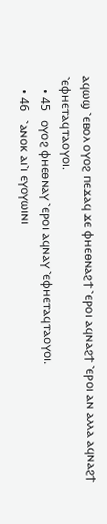ⲁϥⲱϣ ⳿ⲉⲃⲟⲗ ⲟⲩⲟϩ ⲡⲉϫⲁϥ ϫⲉ ⲫⲏⲉⲑⲛⲁϩϯ ⳿ⲉⲣⲟⲓ ⲁϥⲛⲁϩϯ ⳿ⲉⲣⲟⲓ ⲁⲛ ⲁⲗⲗⲁ ⲁϥⲛⲁϩϯ ⳿ⲉⲫⲏⲉⲧⲁϥⲧⲁⲟⲩⲟⲓ.
    • 45   ⲟⲩⲟϩ ⲫⲏⲉⲑⲛⲁⲩ ⳿ⲉⲣⲟⲓ ⲁϥⲛⲁⲩ ⳿ⲉⲫⲏⲉⲧⲁϥⲧⲁⲟⲩⲟⲓ.
    • 46   ⳿ⲁⲛⲟⲕ ⲁⲓ⳿ⲓ ⲉⲩⲟⲩⲱⲓⲛⲓ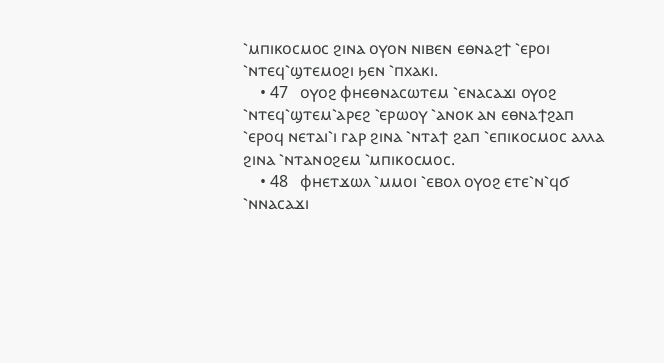⳿ⲙⲡⲓⲕⲟⲥⲙⲟⲥ ϩⲓⲛⲁ ⲟⲩⲟⲛ ⲛⲓⲃⲉⲛ ⲉⲑⲛⲁϩϯ ⳿ⲉⲣⲟⲓ ⳿ⲛⲧⲉϥ⳿ϣⲧⲉⲙⲟϩⲓ ϧⲉⲛ ⳿ⲡⲭⲁⲕⲓ.
    • 47   ⲟⲩⲟϩ ⲫⲏⲉⲑⲛⲁⲥⲱⲧⲉⲙ ⳿ⲉⲛⲁⲥⲁϫⲓ ⲟⲩⲟϩ ⳿ⲛⲧⲉϥ⳿ϣⲧⲉⲙ⳿ⲁⲣⲉϩ ⳿ⲉⲣⲱⲟⲩ ⳿ⲁⲛⲟⲕ ⲁⲛ ⲉⲑⲛⲁϯϩⲁⲡ ⳿ⲉⲣⲟϥ ⲛⲉⲧⲁⲓ⳿ⲓ ⲅⲁⲣ ϩⲓⲛⲁ ⳿ⲛⲧⲁϯ ϩⲁⲡ ⳿ⲉⲡⲓⲕⲟⲥⲙⲟⲥ ⲁⲗⲗⲁ ϩⲓⲛⲁ ⳿ⲛⲧⲁⲛⲟϩⲉⲙ ⳿ⲙⲡⲓⲕⲟⲥⲙⲟⲥ.
    • 48   ⲫⲏⲉⲧϫⲱⲗ ⳿ⲙⲙⲟⲓ ⳿ⲉⲃⲟⲗ ⲟⲩⲟϩ ⲉⲧⲉ⳿ⲛ⳿ϥϭ ⳿ⲛⲛⲁⲥⲁϫⲓ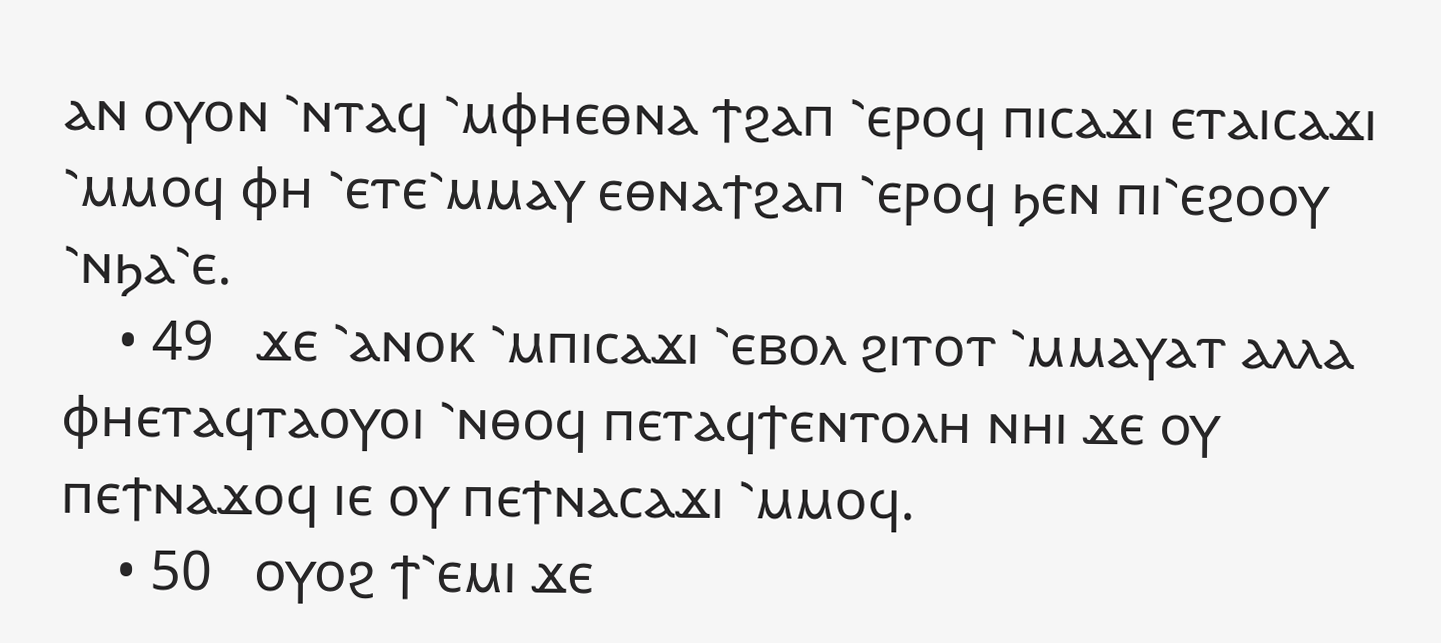ⲁⲛ ⲟⲩⲟⲛ ⳿ⲛⲧⲁϥ ⳿ⲙⲫⲏⲉⲑⲛⲁ ϯϩⲁⲡ ⳿ⲉⲣⲟϥ ⲡⲓⲥⲁϫⲓ ⲉⲧⲁⲓⲥⲁϫⲓ ⳿ⲙⲙⲟϥ ⲫⲏ ⳿ⲉⲧⲉ⳿ⲙⲙⲁⲩ ⲉⲑⲛⲁϯϩⲁⲡ ⳿ⲉⲣⲟϥ ϧⲉⲛ ⲡⲓ⳿ⲉϩⲟⲟⲩ ⳿ⲛϧⲁ⳿ⲉ.
    • 49   ϫⲉ ⳿ⲁⲛⲟⲕ ⳿ⲙⲡⲓⲥⲁϫⲓ ⳿ⲉⲃⲟⲗ ϩⲓⲧⲟⲧ ⳿ⲙⲙⲁⲩⲁⲧ ⲁⲗⲗⲁ ⲫⲏⲉⲧⲁϥⲧⲁⲟⲩⲟⲓ ⳿ⲛⲑⲟϥ ⲡⲉⲧⲁϥϯⲉⲛⲧⲟⲗⲏ ⲛⲏⲓ ϫⲉ ⲟⲩ ⲡⲉϯⲛⲁϫⲟϥ ⲓⲉ ⲟⲩ ⲡⲉϯⲛⲁⲥⲁϫⲓ ⳿ⲙⲙⲟϥ.
    • 50   ⲟⲩⲟϩ ϯ⳿ⲉⲙⲓ ϫⲉ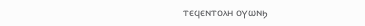ⲧⲉϥⲉⲛⲧⲟⲗⲏ ⲟⲩⲱⲛϧ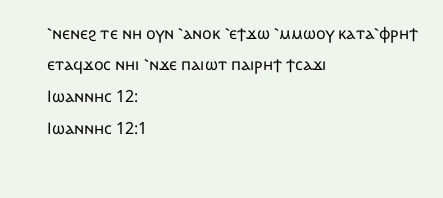⳿ⲛⲉⲛⲉϩ ⲧⲉ ⲛⲏ ⲟⲩⲛ ⳿ⲁⲛⲟⲕ ⳿ⲉϯϫⲱ ⳿ⲙⲙⲱⲟⲩ ⲕⲁⲧⲁ⳿ⲫⲣⲏϯ ⲉⲧⲁϥϫⲟⲥ ⲛⲏⲓ ⳿ⲛϫⲉ ⲡⲁⲓⲱⲧ ⲡⲁⲓⲣⲏϯ ϯⲥⲁϫⲓ
Ⲓⲱⲁⲛⲛⲏⲥ 12:
Ⲓⲱⲁⲛⲛⲏⲥ 12:1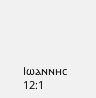Ⲓⲱⲁⲛⲛⲏⲥ 12:1